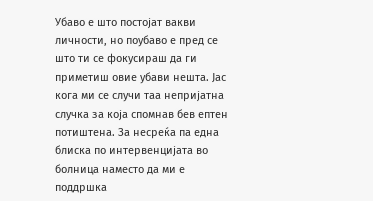Убаво е што постојат вакви личности, но поубаво е пред се што ти се фокусираш да ги приметиш овие убави нешта. Јас кога ми се случи таа непријатна случка за која спомнав бев ептен потиштена. За несреќа па една блиска по интервенцијата во болница наместо да ми е поддршка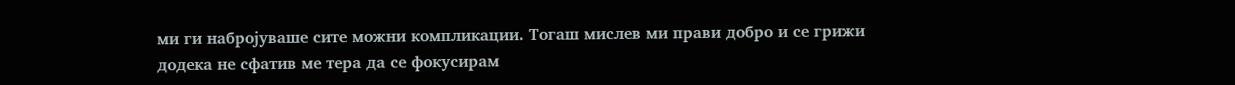ми ги набројуваше сите можни компликации. Тогаш мислев ми прави добро и се грижи додека не сфатив ме тера да се фокусирам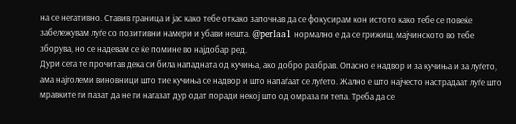на се негативно. Ставив граница и јас како тебе откако започнав да се фокусирам кон истото како тебе се повеќе забележувам луѓе со позитивни намери и убави нешта. @perlaa1 нормално е да се грижиш, мајчинското во тебе зборува, но се надевам се ќе помине во најдобар ред.
Дури сега те прочитав дека си била нападната од кучиња, ако добро разбрав. Опасно е надвор и за кучиња и за луѓето, ама најголеми виновници што тие кучиња се надвор и што напаѓаат се луѓето. Жално е што најчесто настрадаат луѓе што мравките ги пазат да не ги нагазат дур одат поради некој што од омраза ги тепа. Треба да се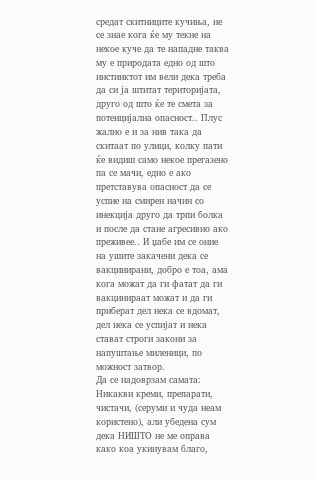средат скитниците кучиња, не се знае кога ќе му текне на некое куче да те нападне таква му е природата едно од што инстинктот им вели дека треба да си ја штитат територијата, друго од што ќе те смета за потенцијална опасност.. Плус жално е и за нив така да скитаат по улици, колку пати ќе видиш само некое прегазено па се мачи, едно е ако претставува опасност да се успие на смирен начин со инекција друго да трпи болка и после да стане агресивно ако преживее.. И џабе им се оние на ушите закачени дека се вакцинирани, добро е тоа, ама кога можат да ги фатат да ги вакцинираат можат и да ги приберат дел нека се вдомат, дел нека се успијат и нека стават строги закони за напуштање миленици, по можност затвор.
Да се надоврзам самата: Никакви креми, препарати, чистачи, (серуми и чуда неам користено), али убедена сум дека НИШТО не ме оправа како коа укинувам благо,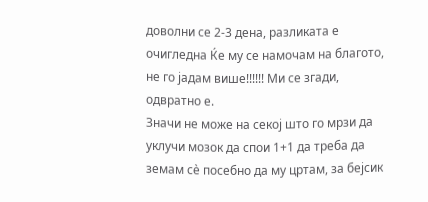доволни се 2-3 дена, разликата е очигледна Ќе му се намочам на благото, не го јадам више!!!!!! Ми се згади, одвратно е.
Значи не може на секој што го мрзи да уклучи мозок да спои 1+1 да треба да земам сѐ посебно да му цртам, за бејсик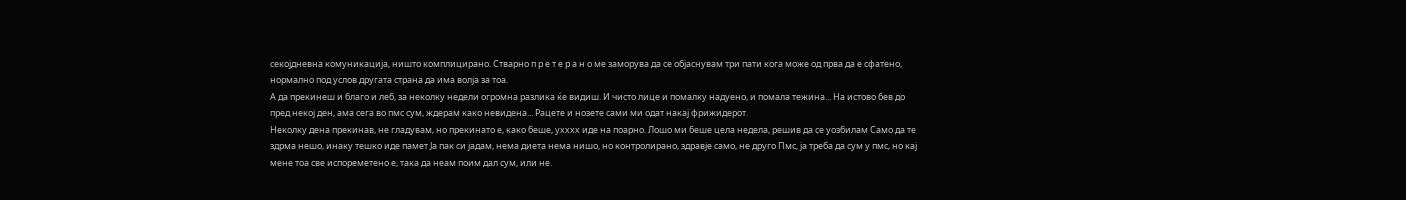секојдневна комуникација, ништо комплицирано. Стварно п р е т е р а н о ме заморува да се објаснувам три пати кога може од прва да е сфатено, нормално под услов другата страна да има волја за тоа.
А да прекинеш и благо и леб, за неколку недели огромна разлика ќе видиш. И чисто лице и помалку надуено, и помала тежина... На истово бев до пред некој ден, ама сега во пмс сум, ждерам како невидена... Рацете и нозете сами ми одат накај фрижидерот.
Неколку дена прекинав, не гладувам, но прекинато е, како беше, ухххх иде на поарно. Лошо ми беше цела недела, решив да се уозбилам Само да те здрма нешо, инаку тешко иде памет Ја пак си јадам, нема диета нема нишо, но контролирано, здравје само, не друго Пмс, ја треба да сум у пмс, но кај мене тоа све испореметено е, така да неам поим дал сум, или не.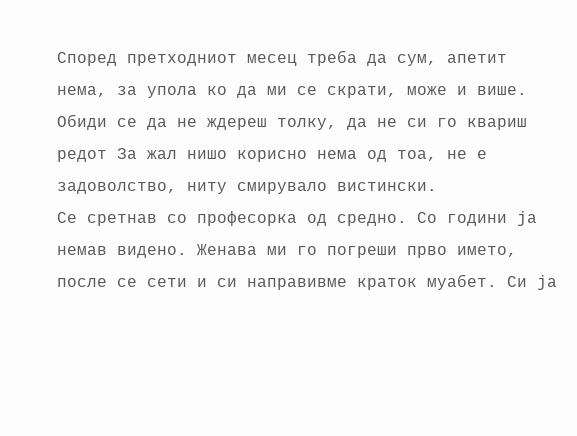Според претходниот месец треба да сум, апетит нема, за упола ко да ми се скрати, може и више. Обиди се да не ждереш толку, да не си го квариш редот За жал нишо корисно нема од тоа, не е задоволство, ниту смирувало вистински.
Се сретнав со професорка од средно. Со години ја немав видено. Женава ми го погреши прво името, после се сети и си направивме краток муабет. Си ја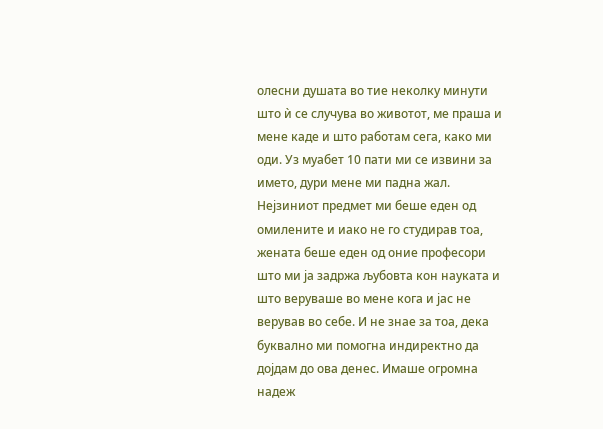олесни душата во тие неколку минути што ѝ се случува во животот, ме праша и мене каде и што работам сега, како ми оди. Уз муабет 10 пати ми се извини за името, дури мене ми падна жал. Нејзиниот предмет ми беше еден од омилените и иако не го студирав тоа, жената беше еден од оние професори што ми ја задржа љубовта кон науката и што веруваше во мене кога и јас не верував во себе. И не знае за тоа, дека буквално ми помогна индиректно да дојдам до ова денес. Имаше огромна надеж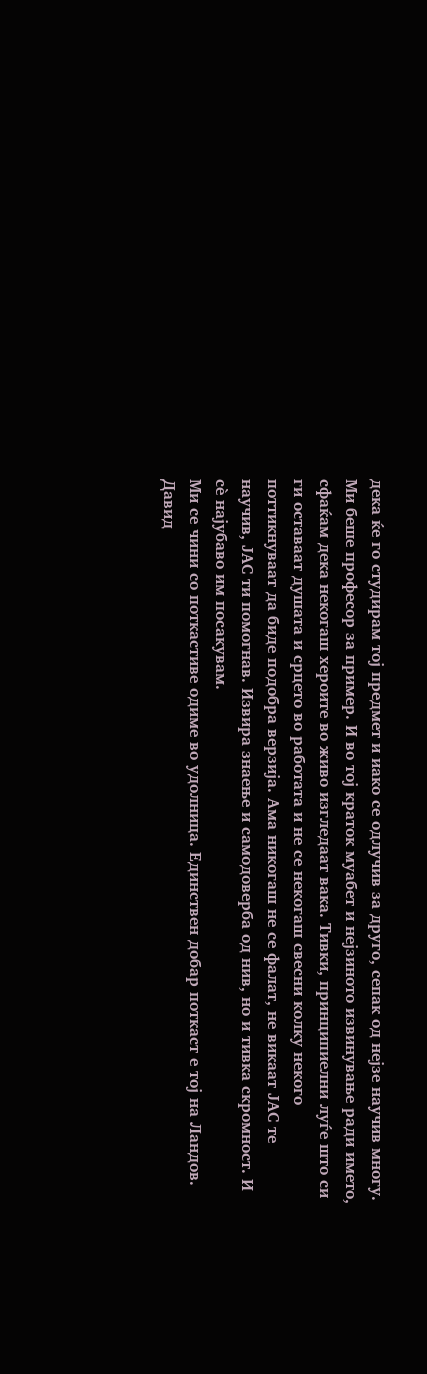дека ќе го студирам тој предмет и иако се одлучив за друго, сепак од нејзе научив многу. Ми беше професор за пример. И во тој краток муабет и нејзиното извинување ради името, сфаќам дека некогаш хероите во живо изгледаат вака. Тивки, принципиелни луѓе што си ги оставаат душата и срцето во работата и не се некогаш свесни колку некого поттикнуваат да биде подобра верзија. Ама никогаш не се фалат, не викаат ЈАС те научив, ЈАС ти помогнав. Извира знаење и самодоверба од нив, но и тивка скромност. И сѐ најубаво им посакувам.
Ми се чини со поткастиве одиме во удолница. Единствен добар поткаст е тој на Ландов. Давид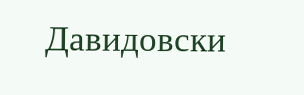Давидовски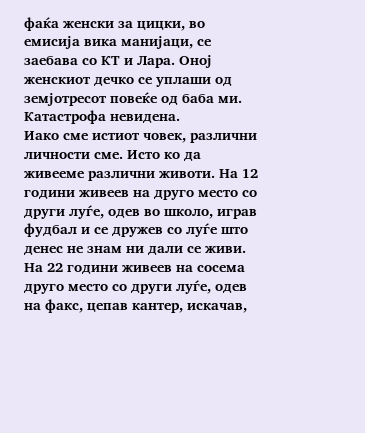фаќа женски за цицки, во емисија вика манијаци, се заебава со КТ и Лара. Оној женскиот дечко се уплаши од земјотресот повеќе од баба ми. Катастрофа невидена.
Иако сме истиот човек, различни личности сме. Исто ко да живееме различни животи. На 12 години живеев на друго место со други луѓе, одев во школо, играв фудбал и се дружев со луѓе што денес не знам ни дали се живи. На 22 години живеев на сосема друго место со други луѓе, одев на факс, цепав кантер, искачав,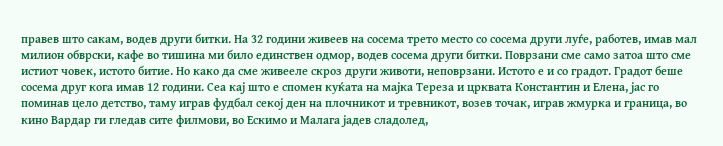правев што сакам, водев други битки. На 32 години живеев на сосема трето место со сосема други луѓе, работев, имав мал милион обврски, кафе во тишина ми било единствен одмор, водев сосема други битки. Поврзани сме само затоа што сме истиот човек, истото битие. Но како да сме живееле скроз други животи, неповрзани. Истото е и со градот. Градот беше сосема друг кога имав 12 години. Сеа кај што е спомен куќата на мајка Тереза и црквата Константин и Елена, јас го поминав цело детство, таму играв фудбал секој ден на плочникот и тревникот, возев точак, играв жмурка и граница, во кино Вардар ги гледав сите филмови, во Ескимо и Малага јадев сладолед,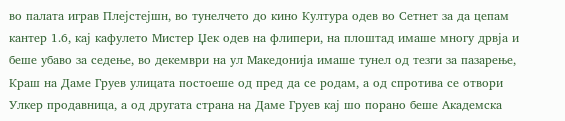во палата играв Плејстејшн, во тунелчето до кино Култура одев во Сетнет за да цепам кантер 1.6, кај кафулето Мистер Џек одев на флипери, на плоштад имаше многу дрвја и беше убаво за седење, во декември на ул Македонија имаше тунел од тезги за пазарење, Краш на Даме Груев улицата постоеше од пред да се родам, а од спротива се отвори Улкер продавница, а од другата страна на Даме Груев кај шо порано беше Академска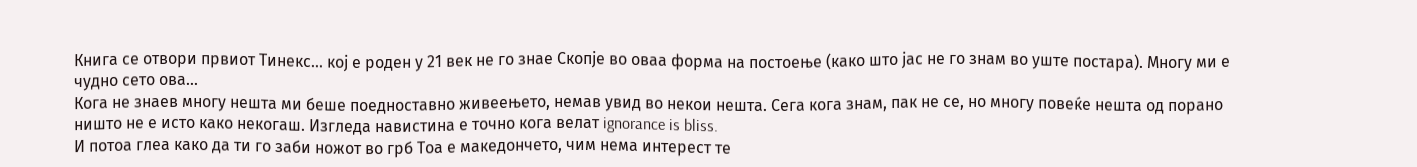Книга се отвори првиот Тинекс... кој е роден у 21 век не го знае Скопје во оваа форма на постоење (како што јас не го знам во уште постара). Многу ми е чудно сето ова...
Кога не знаев многу нешта ми беше поедноставно живеењето, немав увид во некои нешта. Сега кога знам, пак не се, но многу повеќе нешта од порано ништо не е исто како некогаш. Изгледа навистина е точно кога велат ignorance is bliss.
И потоа глеа како да ти го заби ножот во грб Тоа е македончето, чим нема интерест те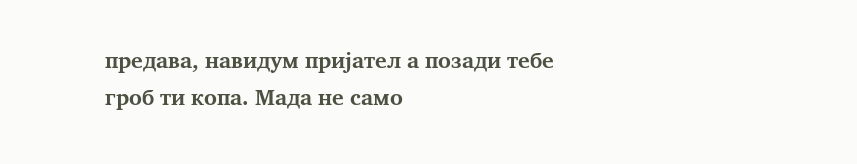предава, навидум пријател а позади тебе гроб ти копа. Мада не само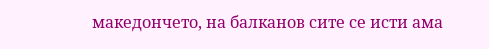македончето, на балканов сите се исти ама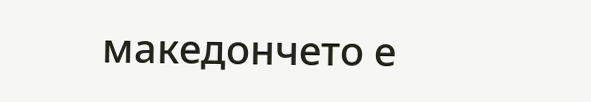македончето е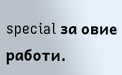special за овие работи.